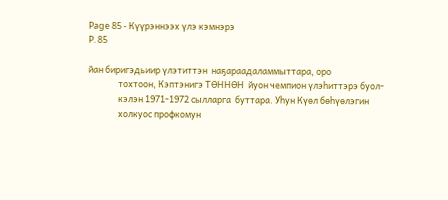Page 85 - Күүрэннээх үлэ кэмнэрэ
P. 85

йан биригэдьиир үлэтиттэн  наҕараадаламмыттара, оро
               тохтоон, Кэптэнигэ ТӨННӨН  йуон чемпион үлэһиттэрэ буол-
               кэлэн 1971-1972 сылларга  буттара. Уһун Күөл бөһүөлэгин
               холкуос профкомун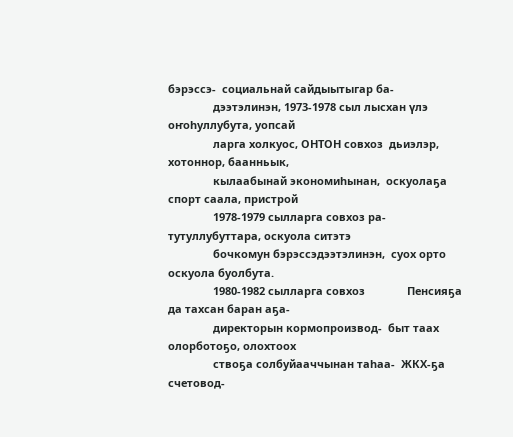бэрэссэ-  социальнай сайдыытыгар ба-
               дээтэлинэн, 1973-1978 сыл лысхан үлэ оҥоһуллубута, уопсай
               ларга холкуос, ОНТОН совхоз  дьиэлэр, хотоннор, баанньык,
               кылаабынай экономиһынан,  оскуолаҕа спорт саала, пристрой
               1978-1979 сылларга совхоз ра-  тутуллубуттара, оскуола ситэтэ
               бочкомун бэрэссэдээтэлинэн,  суох орто оскуола буолбута.
               1980-1982 сылларга совхоз              Пенсияҕа да тахсан баран аҕа-
               директорын кормопроизвод-  быт таах олорботоҕо, олохтоох
               ствоҕа солбуйааччынан таһаа-  ЖКХ-ҕа счетовод-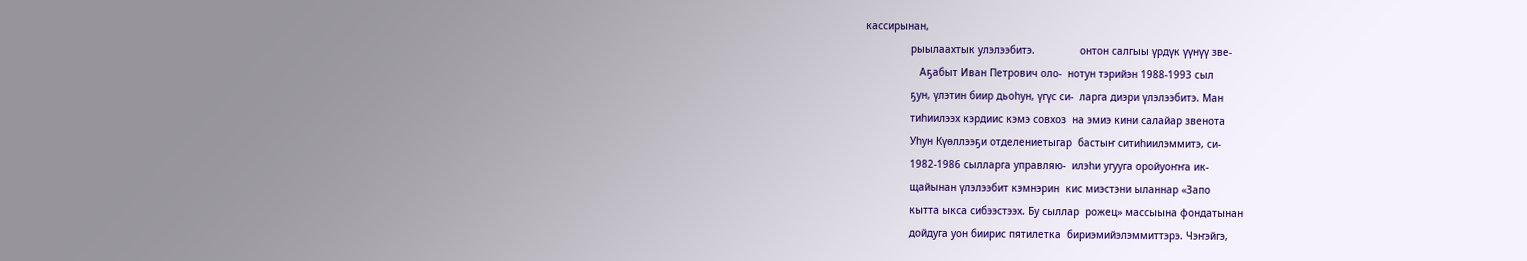кассирынан,
               рыылаахтык улэлээбитэ.               онтон салгыы үрдүк үүнүү зве-
                  Аҕабыт Иван Петрович оло-  нотун тэрийэн 1988-1993 сыл
               ҕун, үлэтин биир дьоһун, үгүс си-  ларга диэри үлэлээбитэ. Ман
               тиһиилээх кэрдиис кэмэ совхоз  на эмиэ кини салайар звенота
               Уһун Күөллээҕи отделениетыгар  бастыҥ ситиһиилэммитэ, си-
               1982-1986 сылларга управляю-  илэһи угууга оройуоҥҥа ик-
               щайынан үлэлээбит кэмнэрин  кис миэстэни ыланнар «Запо
               кытта ыкса сибээстээх. Бу сыллар  рожец» массыына фондатынан
               дойдуга уон биирис пятилетка  бириэмийэлэммиттэрэ. Чэҥэйгэ,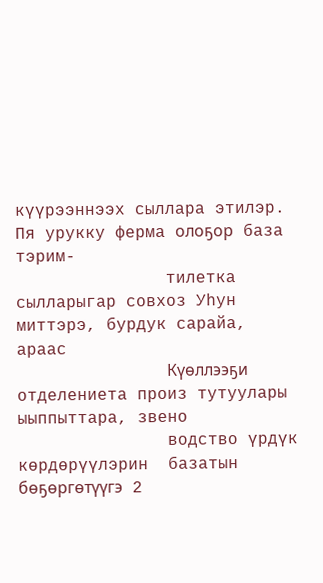күүрээннээх сыллара этилэр. Пя урукку ферма олоҕор база тэрим-
               тилетка сылларыгар совхоз Уһун  миттэрэ, бурдук сарайа, араас
               Күөллээҕи отделениета произ тутуулары ыыппыттара, звено
               водство үрдүк көрдөрүүлэрин  базатын бөҕөргөтүүгэ 2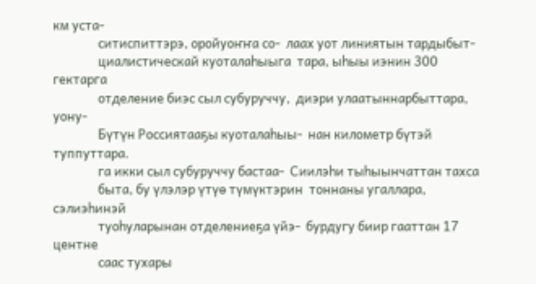км уста-
               ситиспиттэрэ, оройуоҥҥа со-  лаах уот линиятын тардыбыт-
               циалистическай куоталаһыыга  тара, ыһыы иэнин 300 гектарга
               отделение биэс сыл субуруччу,  диэри улаатыннарбыттара, уону-
               Бүтүн Россиятааҕы куоталаһыы-  нан километр бүтэй туппуттара.
               га икки сыл субуруччу бастаа-  Сиилэһи тыһыынчаттан тахса
               быта, бу үлэлэр үтүө түмүктэрин  тоннаны угаллара, сэлиэһинэй
               туоһуларынан отделениеҕа үйэ-  бурдугу биир гааттан 17 центне
               саас тухары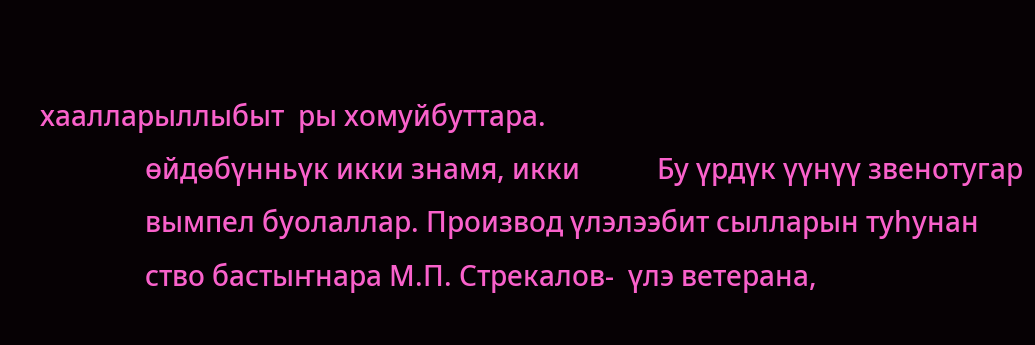хаалларыллыбыт  ры хомуйбуттара.
               өйдөбүнньүк икки знамя, икки           Бу үрдүк үүнүү звенотугар
               вымпел буолаллар. Производ үлэлээбит сылларын туһунан
               ство бастыҥнара М.П. Стрекалов-  үлэ ветерана,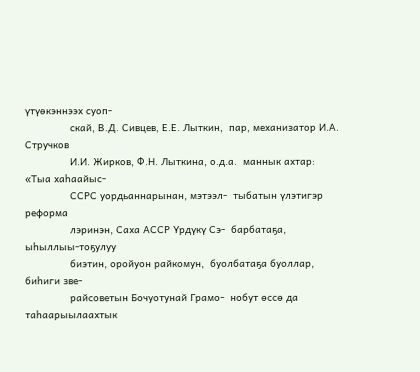үтүөкэннээх суоп-
               скай, В.Д. Сивцев, Е.Е. Лыткин,  пар, механизатор И.А. Стручков
               И.И. Жирков, Ф.Н. Лыткина, о.д.а.  маннык ахтар: «Тыа хаһаайыс-
               ССРС уордьаннарынан, мэтээл-  тыбатын үлэтигэр реформа
               лэринэн, Саха АССР Үрдүкү Сэ-  барбатаҕа, ыһыллыы-тоҕулуу
               биэтин, оройуон райкомун,  буолбатаҕа буоллар, биһиги зве-
               райсоветын Бочуотунай Грамо-  нобут өссө да таһаарыылаахтык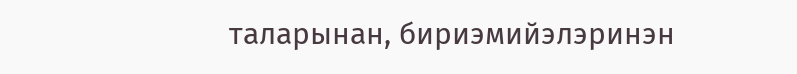таларынан, бириэмийэлэринэн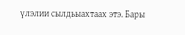үлэлии сылдьыахтаах этэ. Бары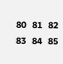80   81   82   83   84   85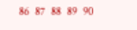86   87   88   89   90